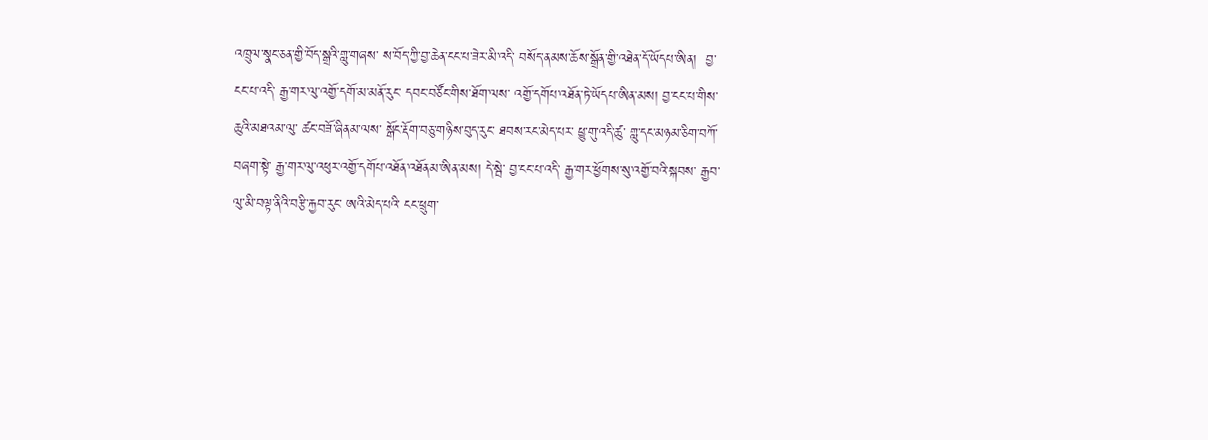འཁྲུལ་སྣང་ཅན་གྱི་བོད་སྒྲའི་གླུ་གཞས་ ས་བོད་ཀྱི་བྱ་ཆེན་ངང་པ་ཟེར་མི་འདི་ བསོད་ནམས་ཆོས་སྒྲོན་གྱི་འཐེན་དོ་ཡོདཔ་ཨིན།  བྱ་ངང་པ་འདི་ རྒྱ་གར་ལུ་འགྱོ་དགོ་མ་མནོ་རུང་ དབང་བཙོང་གིས་ཐོག་ལས་ འགྱོ་དགོཔ་འཐོན་ཏེ་ཡོདཔ་ཨིན་མས། བྱ་ངང་པ་གིས་ ཆུའི་མཐའམ་ལུ་ ཚང་བཟོ་ཞིནམ་ལས་ སྒོང་རྡོག་བཅུ་གཉིས་བུད་རུང་ ཐབས་རང་མེད་པར་ ཕྱུ་གུ་འདི་ཚུ་ གླུ་དང་མཉམ་ཅིག་བཀོ་བཞག་སྟེ་ རྒྱ་གར་ལུ་འཕུར་འགྱོ་དགོཔ་འཐོན་འཐོནམ་ཨིན་མས། དེ་སྦེ་ བྱ་ངང་པ་འདི་ རྒྱ་གར་ཕྱོགས་སུ་འགྱོ་བའི་སྐབས་ རྒྱབ་ལུ་མི་བལྟ་ནིའི་བརྩི་རྐྱབ་རུང་ ཨའི་མེད་པའི་ ངང་ཕྲུག་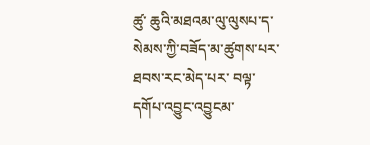ཚུ་ ཆུའི་མཐའམ་ལུ་ལུསཔ་ད་ སེམས་ཀྱི་བཟོད་མ་ཚུགས་པར་ ཐབས་རང་མེད་པར་ བལྟ་དགོཔ་འབྱུང་འབྱུངམ་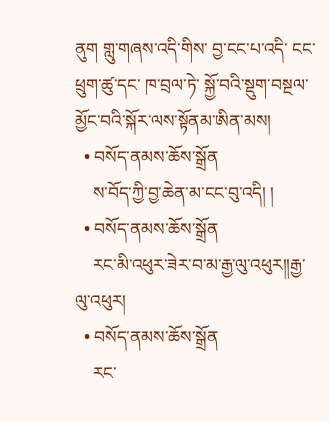ནུག གླུ་གཞས་འདི་གིས་ བྱ་ངང་པ་འདི་ ངང་ཕྲུག་ཚུ་དང་ ཁ་བྲལ་ཏེ་ སྐྱོ་བའི་སྡུག་བསྔལ་མྱོང་བའི་སྐོར་ལས་སྟོནམ་ཨིན་མས།
  • བསོད་ནམས་ཆོས་སྒྲོན
    ས་བོད་ཀྱི་བྱ་ཆེན་མ་ངང་བུ་འདི། །
  • བསོད་ནམས་ཆོས་སྒྲོན
    རང་མི་འཕུར་ཟེར་བ་མ་རྒྱ་ལུ་འཕུར།།རྒྱ་ལུ་འཕུར།
  • བསོད་ནམས་ཆོས་སྒྲོན
    རང་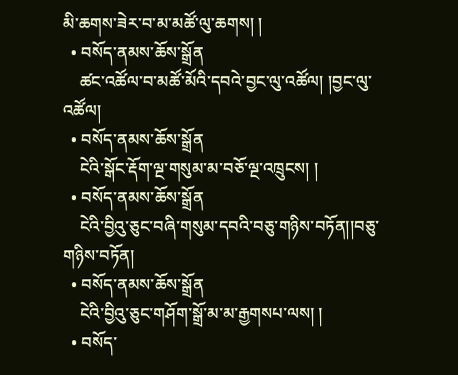མི་ཆགས་ཟེར་བ་མ་མཚོ་ལུ་ཆགས། །
  • བསོད་ནམས་ཆོས་སྒྲོན
    ཚང་འཚོལ་བ་མཚོ་མོའི་དབའེ་བྱང་ལུ་འཚོལ། །བྱང་ལུ་འཚོལ།
  • བསོད་ནམས་ཆོས་སྒྲོན
    ངེའི་སྒོང་རྡོག་ལྔ་གསུམ་མ་བཅོ་ལྔ་འཁྲུངས། །
  • བསོད་ནམས་ཆོས་སྒྲོན
    ངེའི་བྱིའུ་ཅུང་བཞི་གསུམ་དབའི་བཅུ་གཉིས་བཏོན།།བཅུ་གཉིས་བཏོན།
  • བསོད་ནམས་ཆོས་སྒྲོན
    ངེའི་བྱིའུ་ཅུང་གཤོག་སྒྲོ་མ་མ་རྒྱགསཔ་ལས། །
  • བསོད་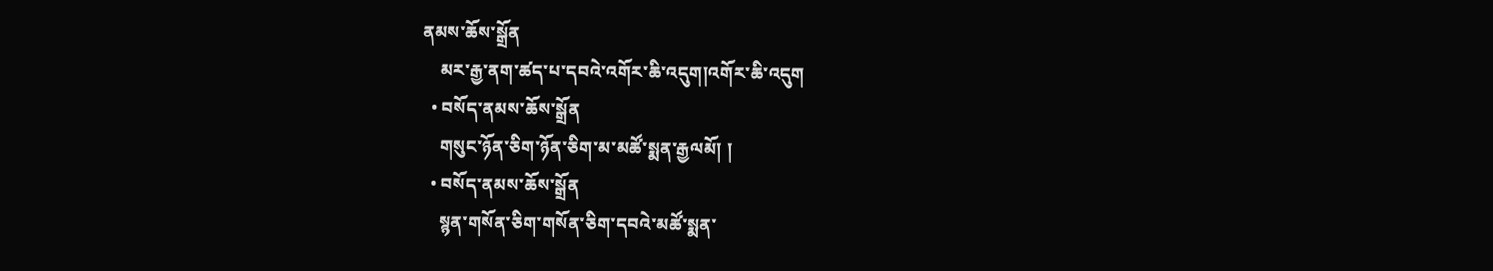ནམས་ཆོས་སྒྲོན
    མར་རྒྱ་ནག་ཚད་པ་དབའེ་འགོར་ཆི་འདུག།འགོར་ཆི་འདུག
  • བསོད་ནམས་ཆོས་སྒྲོན
    གསུང་ཉོན་ཅིག་ཉོན་ཅིག་མ་མཚོ་སྨན་རྒྱལམོ། །
  • བསོད་ནམས་ཆོས་སྒྲོན
    སྙན་གསོན་ཅིག་གསོན་ཅིག་དབའེ་མཚོ་སྨན་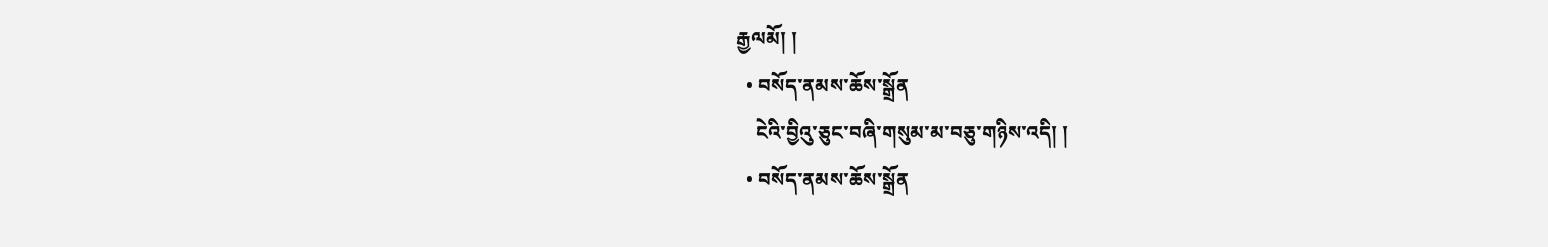རྒྱལམོ། །
  • བསོད་ནམས་ཆོས་སྒྲོན
    ངེའི་བྱིའུ་ཅུང་བཞི་གསུམ་མ་བཅུ་གཉིས་འདི། །
  • བསོད་ནམས་ཆོས་སྒྲོན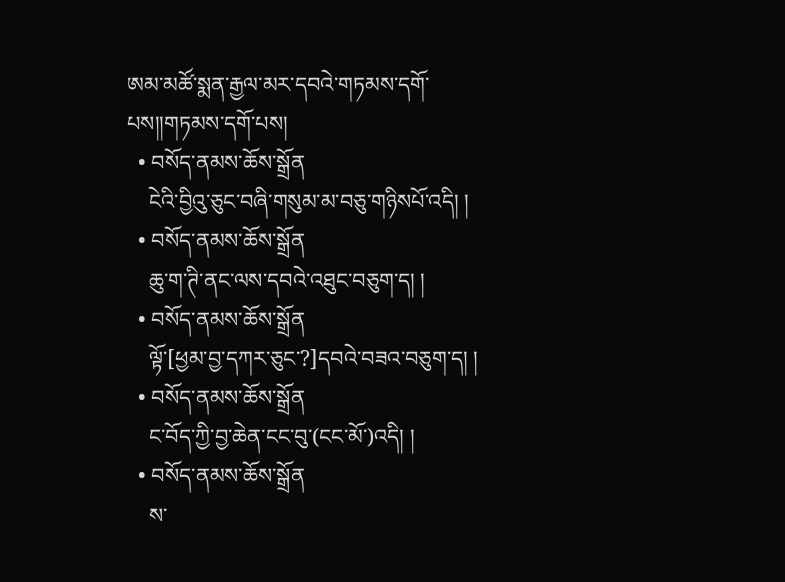ཨམ་མཚོ་སྨན་རྒྱལ་མར་དབའེ་གཏམས་དགོ་པས།།གཏམས་དགོ་པས།
  • བསོད་ནམས་ཆོས་སྒྲོན
    ངེའི་བྱིའུ་ཅུང་བཞི་གསུམ་མ་བཅུ་གཉིསཔོ་འདི། །
  • བསོད་ནམས་ཆོས་སྒྲོན
    ཆུ་ག་ཊི་ནང་ལས་དབའེ་འཐུང་བཅུག་ད། །
  • བསོད་ནམས་ཆོས་སྒྲོན
    ལྟོ་[ཕྱམ་བྱ་དཀར་ཅུང་?]དབའེ་བཟའ་བཅུག་ད། །
  • བསོད་ནམས་ཆོས་སྒྲོན
    ང་བོད་ཀྱི་བྱ་ཆེན་ངང་བུ་(ངང་མོ་)འདི། །
  • བསོད་ནམས་ཆོས་སྒྲོན
    ས་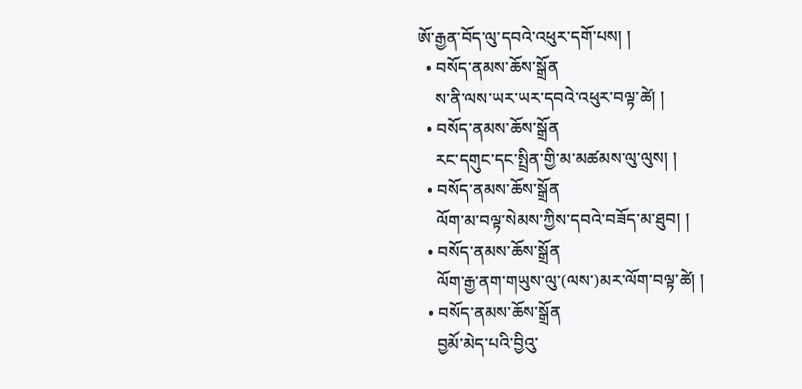ཨོ་རྒྱན་བོད་ལུ་དབའེ་འཕུར་དགོ་པས། །
  • བསོད་ནམས་ཆོས་སྒྲོན
    ས་ནི་ལས་ཡར་ཡར་དབའེ་འཕུར་བལྟ་ཚེ། །
  • བསོད་ནམས་ཆོས་སྒྲོན
    རང་དགུང་དང་སྤྲིན་གྱི་མ་མཚམས་ལུ་ལུས། །
  • བསོད་ནམས་ཆོས་སྒྲོན
    ལོག་མ་བལྟ་སེམས་ཀྱིས་དབའེ་བཟོད་མ་ཐུབ། །
  • བསོད་ནམས་ཆོས་སྒྲོན
    ལོག་རྒྱ་ནག་གཡུས་ལུ་(ལས་)མར་ལོག་བལྟ་ཚེ། །
  • བསོད་ནམས་ཆོས་སྒྲོན
    བྱམོ་མེད་པའི་བྱིའུ་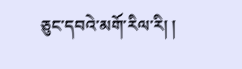ཅུང་དབའེ་མགོ་རིལ་རི། །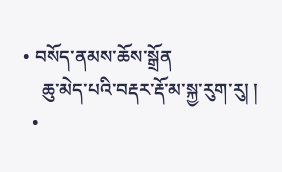• བསོད་ནམས་ཆོས་སྒྲོན
    ཆུ་མེད་པའི་བརྡར་རྡོ་མ་སྐྱ་རུག་རུ། །
  •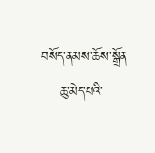བསོད་ནམས་ཆོས་སྒྲོན
    ཆུ་མེད་པའི་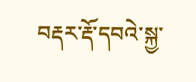བརྡར་རྡོ་དབའེ་སྐྱ་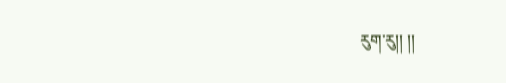རུག་རུ།། །།